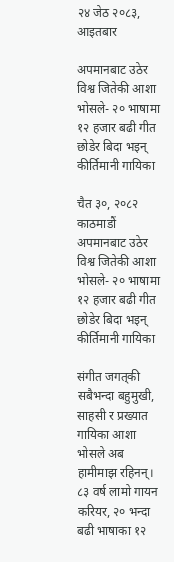२४ जेठ २०८३, आइतबार

अपमानबाट उठेर विश्व जितेकी आशा भोसले- २० भाषामा १२ हजार बढी गीत छोडेर बिदा भइन् कीर्तिमानी गायिका

चैत ३०, २०८२
काठमाडौं
अपमानबाट उठेर विश्व जितेकी आशा भोसले- २० भाषामा १२ हजार बढी गीत छोडेर बिदा भइन् कीर्तिमानी गायिका

संगीत जगत्‌की सबैभन्दा बहुमुखी, साहसी र प्रख्यात गायिका आशा भोसले अब हामीमाझ रहिनन्। ८३ वर्ष लामो गायन करियर, २० भन्दा बढी भाषाका १२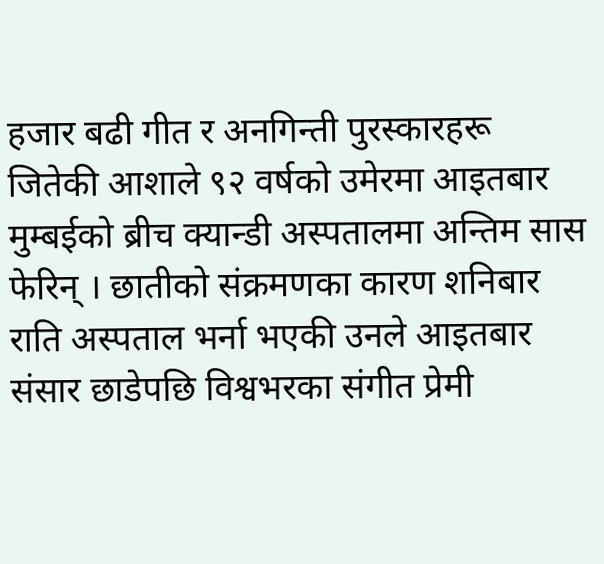हजार बढी गीत र अनगिन्ती पुरस्कारहरू जितेकी आशाले ९२ वर्षको उमेरमा आइतबार मुम्बईको ब्रीच क्यान्डी अस्पतालमा अन्तिम सास फेरिन् । छातीको संक्रमणका कारण शनिबार राति अस्पताल भर्ना भएकी उनले आइतबार संसार छाडेपछि विश्वभरका संगीत प्रेमी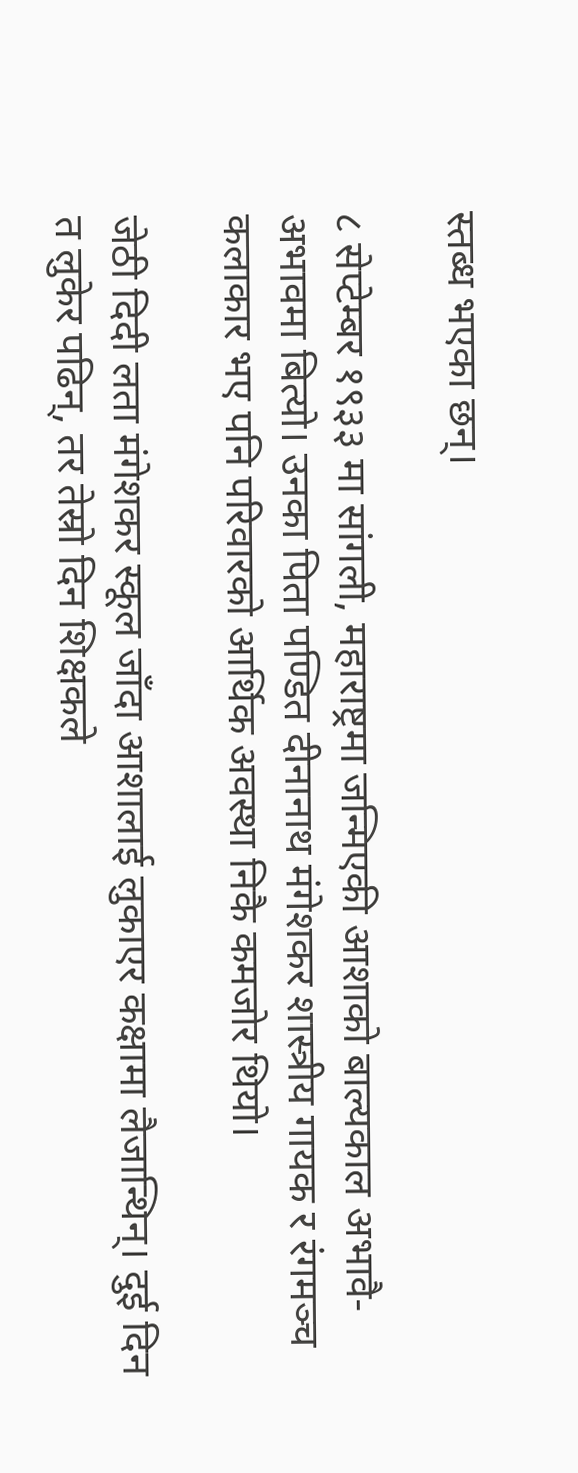स्तब्ध भएका छन्।

८ सेप्टेम्बर १९३३ मा सांगली, महाराष्ट्रमा जन्मिएकी आशाको बाल्यकाल अभावै-अभावमा बित्यो। उनका पिता पण्डित दीनानाथ मंगेशकर शास्त्रीय गायक र रंगमञ्च कलाकार भए पनि परिवारको आर्थिक अवस्था निकै कमजोर थियो।

जेठी दिदी लता मंगेशकर स्कूल जाँदा आशालाई लुकाएर कक्षामा लैजान्थिन्। दुई दिन त लुकेर पढिन्, तर तेस्रो दिन शिक्षकले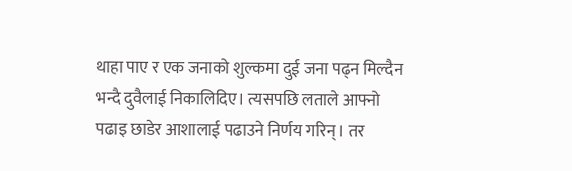थाहा पाए र एक जनाको शुल्कमा दुई जना पढ्न मिल्दैन भन्दै दुवैलाई निकालिदिए। त्यसपछि लताले आफ्नो पढाइ छाडेर आशालाई पढाउने निर्णय गरिन्। तर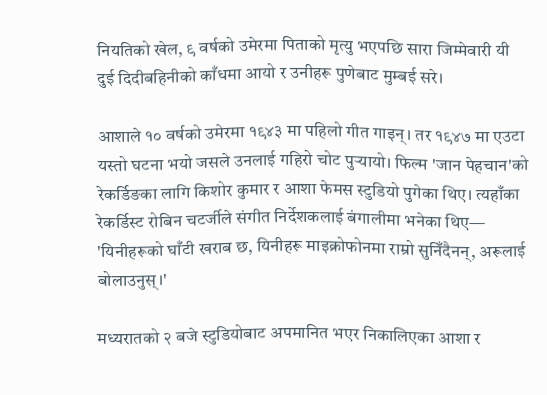नियतिको खेल, ९ वर्षको उमेरमा पिताको मृत्यु भएपछि सारा जिम्मेवारी यी दुई दिदीबहिनीको काँधमा आयो र उनीहरू पुणेबाट मुम्बई सरे।

आशाले १० वर्षको उमेरमा १९४३ मा पहिलो गीत गाइन्। तर १९४७ मा एउटा यस्तो घटना भयो जसले उनलाई गहिरो चोट पुर्‍यायो। फिल्म 'जान पेहचान'को रेकर्डिङका लागि किशोर कुमार र आशा फेमस स्टुडियो पुगेका थिए। त्यहाँका रेकर्डिस्ट रोबिन चटर्जीले संगीत निर्देशकलाई बंगालीमा भनेका थिए— 'यिनीहरूको घाँटी खराब छ, यिनीहरू माइक्रोफोनमा राम्रो सुनिँदैनन्, अरूलाई बोलाउनुस्।'

मध्यरातको २ बजे स्टुडियोबाट अपमानित भएर निकालिएका आशा र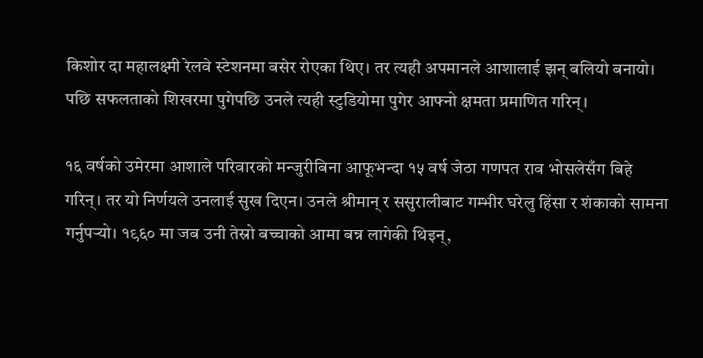किशोर दा महालक्ष्मी रेलवे स्टेशनमा बसेर रोएका थिए। तर त्यही अपमानले आशालाई झन् बलियो बनायो। पछि सफलताको शिखरमा पुगेपछि उनले त्यही स्टुडियोमा पुगेर आफ्नो क्षमता प्रमाणित गरिन्।

१६ वर्षको उमेरमा आशाले परिवारको मन्जुरीबिना आफूभन्दा १५ वर्ष जेठा गणपत राव भोसलेसँग बिहे गरिन्। तर यो निर्णयले उनलाई सुख दिएन। उनले श्रीमान् र ससुरालीबाट गम्भीर घरेलु हिंसा र शंकाको सामना गर्नुपर्‍यो। १९६० मा जब उनी तेस्रो बच्चाको आमा बन्न लागेकी थिइन्,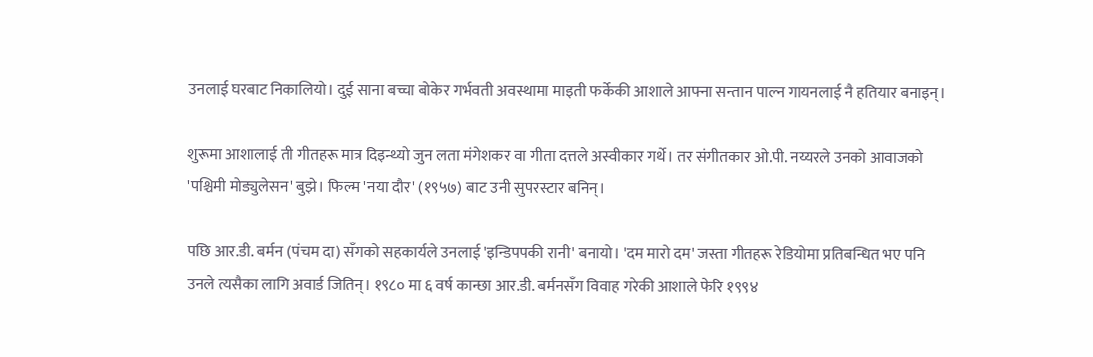उनलाई घरबाट निकालियो। दुई साना बच्चा बोकेर गर्भवती अवस्थामा माइती फर्केकी आशाले आफ्ना सन्तान पाल्न गायनलाई नै हतियार बनाइन्।

शुरूमा आशालाई ती गीतहरू मात्र दिइन्थ्यो जुन लता मंगेशकर वा गीता दत्तले अस्वीकार गर्थे। तर संगीतकार ओ.पी. नय्यरले उनको आवाजको 'पश्चिमी मोड्युलेसन' बुझे। फिल्म 'नया दौर' (१९५७) बाट उनी सुपरस्टार बनिन्।

पछि आर.डी. बर्मन (पंचम दा) सँगको सहकार्यले उनलाई 'इन्डिपपकी रानी' बनायो। 'दम मारो दम' जस्ता गीतहरू रेडियोमा प्रतिबन्धित भए पनि उनले त्यसैका लागि अवार्ड जितिन्। १९८० मा ६ वर्ष कान्छा आर.डी. बर्मनसँग विवाह गरेकी आशाले फेरि १९९४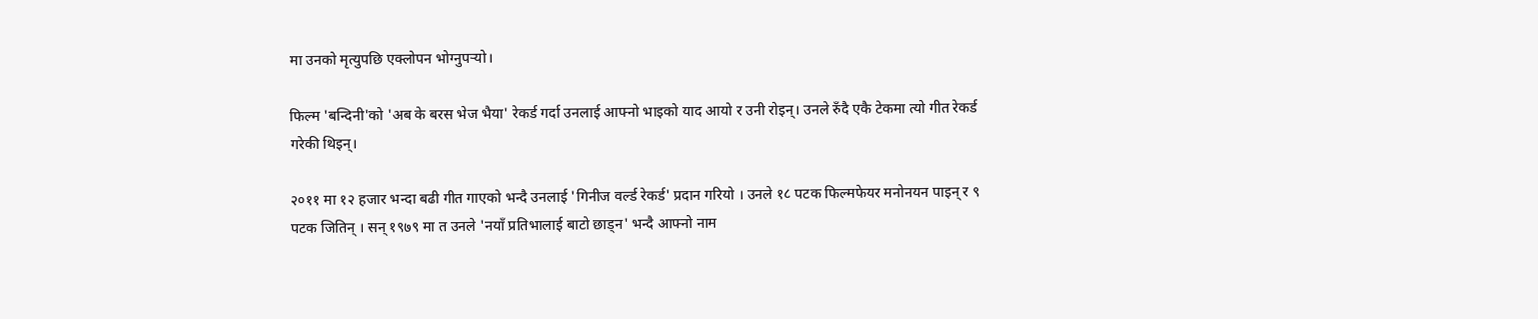मा उनको मृत्युपछि एक्लोपन भोग्नुपर्‍यो।

फिल्म 'बन्दिनी'को 'अब के बरस भेज भैया' रेकर्ड गर्दा उनलाई आफ्नो भाइको याद आयो र उनी रोइन्। उनले रुँदै एकै टेकमा त्यो गीत रेकर्ड गरेकी थिइन्।

२०११ मा १२ हजार भन्दा बढी गीत गाएको भन्दै उनलाई 'गिनीज वर्ल्ड रेकर्ड' प्रदान गरियो । उनले १८ पटक फिल्मफेयर मनोनयन पाइन् र ९ पटक जितिन् । सन् १९७९ मा त उनले 'नयाँ प्रतिभालाई बाटो छाड्न' भन्दै आफ्नो नाम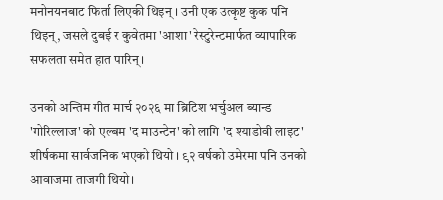मनोनयनबाट फिर्ता लिएकी थिइन् । उनी एक उत्कृष्ट कुक पनि थिइन्, जसले दुबई र कुवेतमा 'आशा' रेस्टुरेन्टमार्फत व्यापारिक सफलता समेत हात पारिन्।

उनको अन्तिम गीत मार्च २०२६ मा ब्रिटिश भर्चुअल ब्यान्ड 'गोरिल्लाज' को एल्बम 'द माउन्टेन' को लागि 'द श्याडोवी लाइट' शीर्षकमा सार्वजनिक भएको थियो । ९२ वर्षको उमेरमा पनि उनको आवाजमा ताजगी थियो।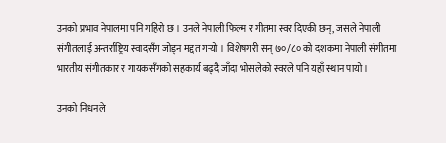उनको प्रभाव नेपालमा पनि गहिरो छ । उनले नेपाली फिल्म र गीतमा स्वर दिएकी छन्, जसले नेपाली संगीतलाई अन्तर्राष्ट्रिय स्वादसँग जोड्न मद्दत गर्‍यो । विशेषगरी सन् ७०/८० को दशकमा नेपाली संगीतमा भारतीय संगीतकार र गायकसँगको सहकार्य बढ्दै जाँदा भोसलेको स्वरले पनि यहाँ स्थान पायो ।

उनको निधनले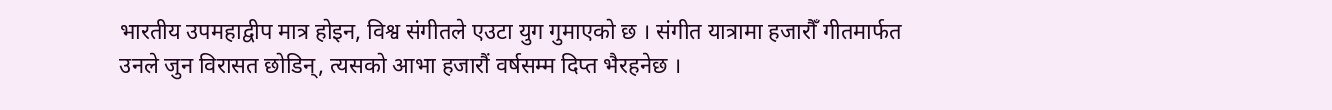भारतीय उपमहाद्वीप मात्र होइन, विश्व संगीतले एउटा युग गुमाएको छ । संगीत यात्रामा हजारौँ गीतमार्फत उनले जुन विरासत छोडिन्, त्यसको आभा हजारौं वर्षसम्म दिप्त भैरहनेछ ।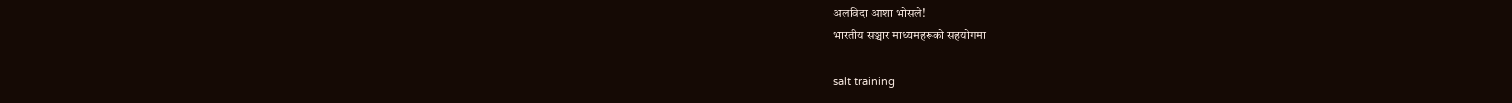अलविदा आशा भोसले!
भारतीय सञ्चार माध्यमहरूको सहयोगमा

salt training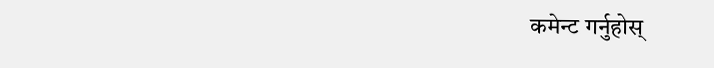कमेन्ट गर्नुहोस्